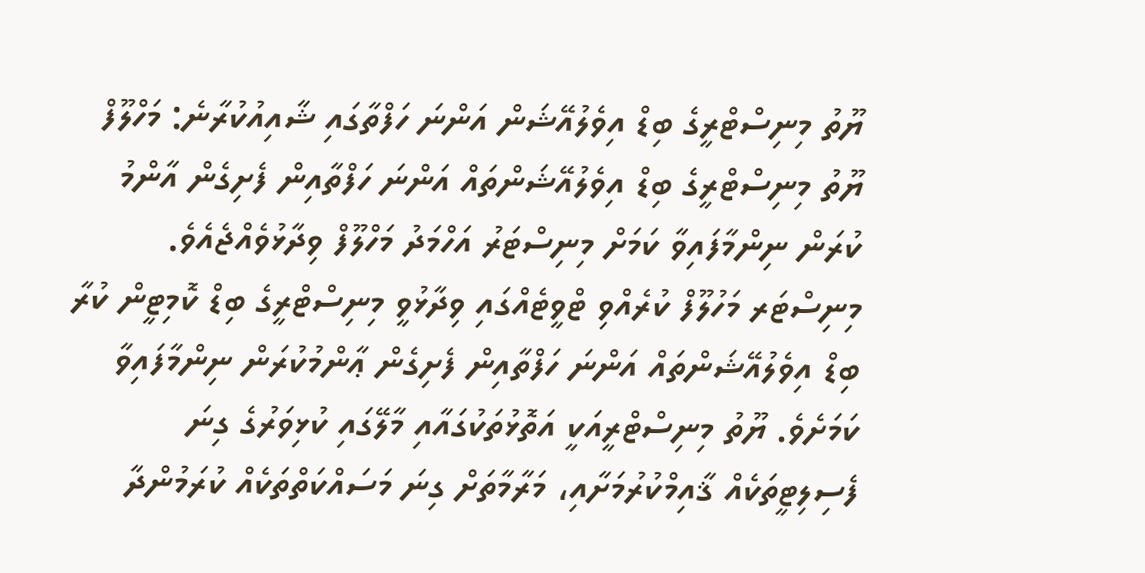ޔޫތު މިނިސްޓްރީގެ ބިޑް އިވެލުއޭޝަން އަންނަ ހަފްތާގައި ޝާއިއުކުރާނެ: މަހްލޫފް
ޔޫތު މިނިސްޓްރީގެ ބިޑް އިވެލުއޭޝަންތައް އަންނަ ހަފްތާއިން ފެށިގެން އާންމު ކުރަން ނިންމާފައިވާ ކަމަށް މިނިސްޓަރު އަހްމަދު މަހްލޫފް ވިދާޅުވެއްޖެއެވެ.
މިނިސްޓަރ މަހުލޫފް ކުރެއްވި ޓްވީޓެއްގައި ވިދާޅުވީ މިނިސްޓްރީގެ ބިޑް ކޮމިޓީން ކުރާ ބިޑް އިވެލުއޭޝަންތައް އަންނަ ހަފްތާއިން ފެށިގެން ޢާންމުކުރަން ނިންމާފައިވާ ކަމަށެވެ. ޔޫތު މިނިސްޓްރީއަކީ އަތޮޅުތަކުގައާއި މާލޭގައި ކުޅިވަރުގެ ގިނަ ފެސިލިޓީތަކެއް ޤާއިމްކުރުމަށާއި، މަރާމާތަށް ގިނަ މަސައްކަތްތަކެއް ކުރަމުންދާ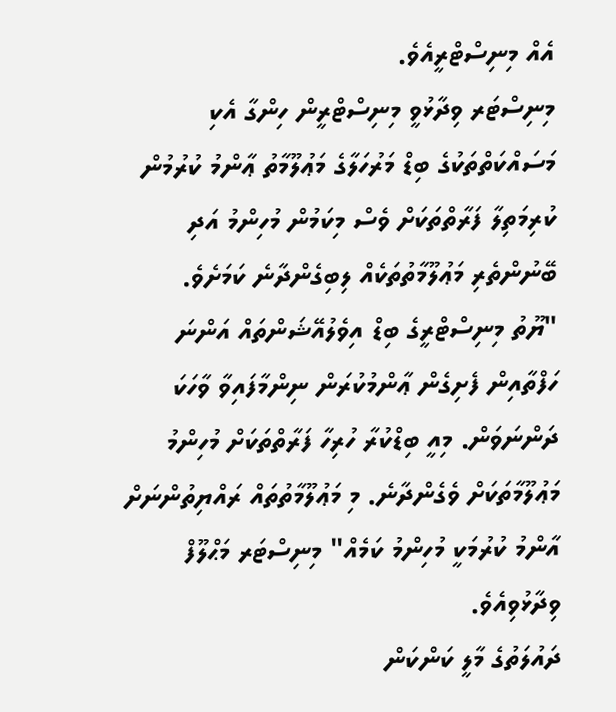އެއް މިނިސްޓްރީއެވެ.
މިނިސްޓަރ ވިދާޅުވީ މިނިސްޓްރީން ހިންގާ އެކި މަސައްކަތްތަކުގެ ބިޑް މަރުހަލާގެ މަޢުލޫމާތު ޢާންމު ކުރުމުން ކުރިމަތިލާ ފަރާތްތަކަށް ވެސް މިކަމުން މުހިންމު އަދި ބޭނުންތެރި މަޢުލޫމާތުތަކެއް ލިބިގެންދާނެ ކަމަށެވެ.
"ޔޫތު މިނިސްޓްރީގެ ބިޑް އިވެލުއޭޝަންތައް އަންނަ ހަފްތާއިން ފެށިގެން ޢާންމުކުރަން ނިންމާފައިވާ ވާހަކަ ދަންނަވަން. މިއީ ބިޑްކުރާ ހުރިހާ ފަރާތްތަކަށް މުހިންމު މަޢުލޫމާތަކަށް ވެގެންދާނެ. މި މަޢުލޫމާތުތައް ރައްޔިތުންނަށް އާންމު ކުރުމަކީ މުހިންމު ކަމެއް" މިނިސްޓަރ މަޙްލޫފް ވިދާޅުވިއެވެ.
ދައުލަތުގެ މާލީ ކަންކަން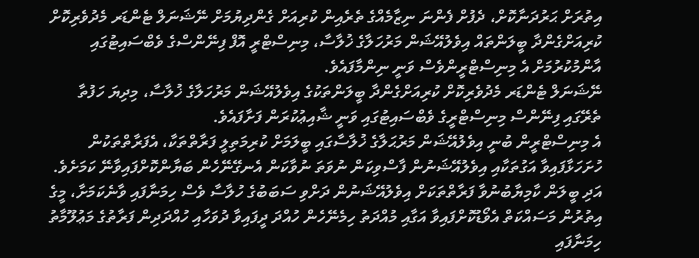އިތުރަށް ޙަރުދަނާކޮށް، ދެފުށް ފެންނަ ނިޒާމެއްގެ ތެރެއިން ކުރިއަށް ގެންދިޔުމަށް ނޭޝަނަލް ޓެންޑަރ މެދުވެރިކޮށް ކުރިއަށްގެންދާ ބީލަންތައް އިވެލުއޭޝަން މަރުހަލާގެ ޚުލާސާ، މިނިސްޓްރީ އޮފް ފިނޭންސްގެ ވެބްސައިޓުގައި އާންމުކުރުމަށް އެ މިނިސްޓްރީންވެސް ވަނީ ނިންމާފައެވެ.
ނޭޝަނަލް ޓެންޑަރ މެދުވެރިކޮށް ކުރިއަށްގެންދާ ބީލަންތަކުގެ އިވެލުއޭޝަން މަރުހަލާގެ ޚުލާސާ، މިދިޔަ ހަފުތާ ތެރޭގައި ފިނޭންސް މިނިސްޓްރީގެ ވެބްސައިޓުގައި ވަނީ ޝާއިޢުކުރަން ފަށާފައެވެ.
އެ މިނިސްޓްރީން ބުނީ އިވެލުއޭޝަން މަރުޙަލާގެ ޚުލާސާގައި ބީލަމަށް ކުރިމަތިލީ ފަރާތްތަކާ، އެފަރާތްތަކުން ހުށަހަޅާފައިވާ އަގުތަކާއި އިވެލުއޭޝަނުން ފާސްވިކަން ނުވަތަ ނުވާކަން އެނގޭނޭހެން ބަޔާންކޮށްފައިވާނޭ ކަމަށެވެ. އަދި ބީލަން ކާމިޔާބުނުވާ ފަރާތްތަކަށް އިވެލުއޭޝަނުން ދަށްވި ސަބަބުގެ ހުލާސާ ވެސް ހިމަނާފައި ވާނެކަމަށާ، މީގެ އިތުރުން މަސައްކަތް އެވޯޑުކޮށްފައިވާ އަގާއި މުއްދަތު ހިމެނޭހެން ހުއްދަ ދީފައިވާ ދުވަހާއި ހުއްދަދިން ފަރާތުގެ މަޢުލޫމާތު ހިމަނާފައި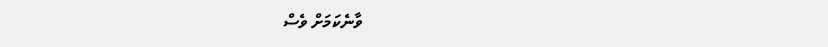ވާނެކަމަށް ވެސް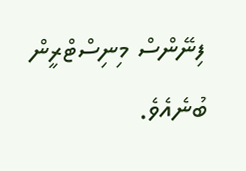ފިނޭންސް މިނިސްޓްރީން ބުނެއެވެ.